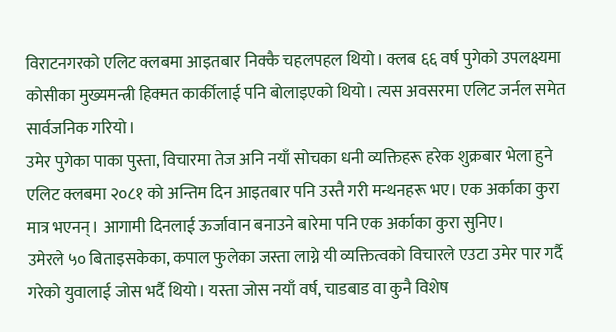विराटनगरको एलिट क्लबमा आइतबार निक्कै चहलपहल थियो। क्लब ६६ वर्ष पुगेको उपलक्ष्यमा कोसीका मुख्यमन्त्री हिक्मत कार्कीलाई पनि बोलाइएको थियो। त्यस अवसरमा एलिट जर्नल समेत सार्वजनिक गरियो।
उमेर पुगेका पाका पुस्ता, विचारमा तेज अनि नयाँ सोचका धनी व्यक्तिहरू हरेक शुक्रबार भेला हुने एलिट क्लबमा २०८१ को अन्तिम दिन आइतबार पनि उस्तै गरी मन्थनहरू भए। एक अर्काका कुरा मात्र भएनन्। आगामी दिनलाई ऊर्जावान बनाउने बारेमा पनि एक अर्काका कुरा सुनिए।
उमेरले ५० बिताइसकेका, कपाल फुलेका जस्ता लाग्ने यी व्यक्तित्वको विचारले एउटा उमेर पार गर्दै गरेको युवालाई जोस भर्दै थियो। यस्ता जोस नयाँ वर्ष, चाडबाड वा कुनै विशेष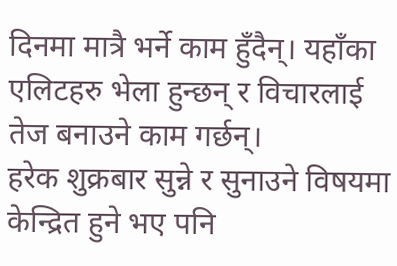दिनमा मात्रै भर्ने काम हुँदैन्। यहाँका एलिटहरु भेला हुन्छन् र विचारलाई तेज बनाउने काम गर्छन्।
हरेक शुक्रबार सुन्ने र सुनाउने विषयमा केन्द्रित हुने भए पनि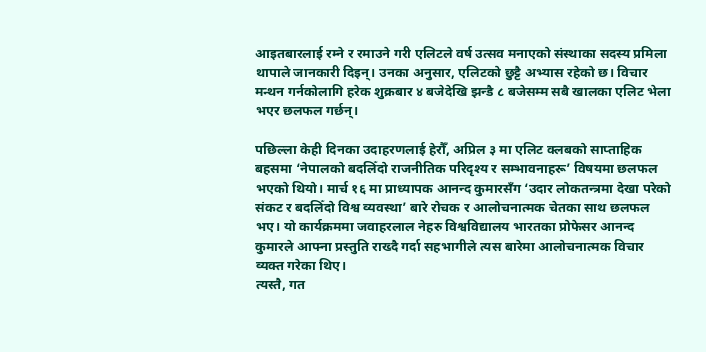आइतबारलाई रम्ने र रमाउने गरी एलिटले वर्ष उत्सव मनाएको संस्थाका सदस्य प्रमिला थापाले जानकारी दिइन्। उनका अनुसार, एलिटको छुट्टै अभ्यास रहेको छ। विचार मन्थन गर्नकोलागि हरेक शुक्रबार ४ बजेदेखि झन्डै ८ बजेसम्म सबै खालका एलिट भेला भएर छलफल गर्छन्।

पछिल्ला केही दिनका उदाहरणलाई हेरौँ, अप्रिल ३ मा एलिट क्लबको साप्ताहिक बहसमा ‘नेपालको बदलिँदो राजनीतिक परिदृश्य र सम्भावनाहरू’ विषयमा छलफल भएको थियो। मार्च १६ मा प्राध्यापक आनन्द कुमारसँग ‘उदार लोकतन्त्रमा देखा परेको संकट र बदलिँदो विश्व व्यवस्था’ बारे रोचक र आलोचनात्मक चेतका साथ छलफल भए। यो कार्यक्रममा जवाहरलाल नेहरु विश्वविद्यालय भारतका प्रोफेसर आनन्द कुमारले आफ्ना प्रस्तुति राख्दै गर्दा सहभागीले त्यस बारेमा आलोचनात्मक विचार व्यक्त गरेका थिए।
त्यस्तै, गत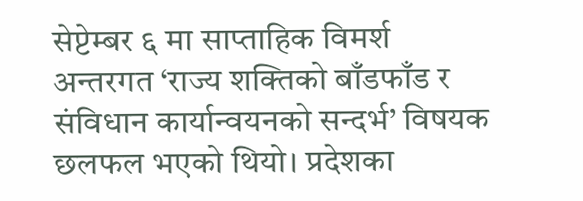सेप्टेम्बर ६ मा साप्ताहिक विमर्श अन्तरगत ‘राज्य शक्तिको बाँडफाँड र संविधान कार्यान्वयनको सन्दर्भ’ विषयक छलफल भएको थियो। प्रदेशका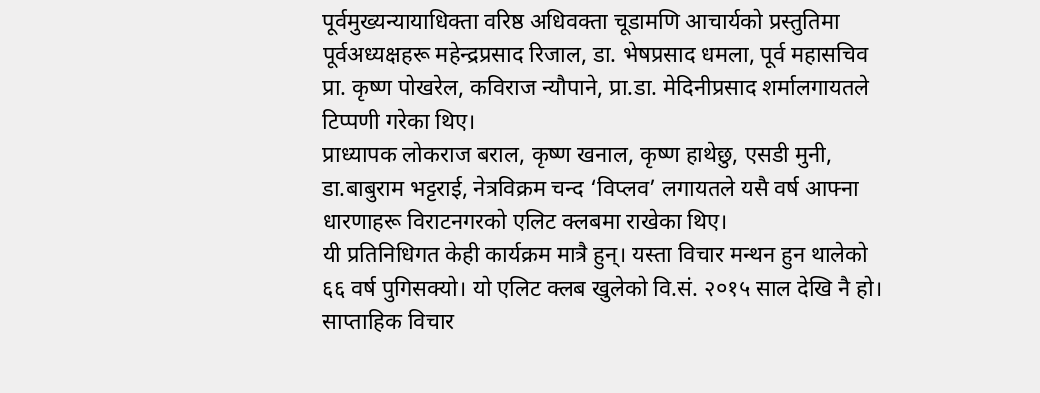पूर्वमुख्यन्यायाधिक्ता वरिष्ठ अधिवक्ता चूडामणि आचार्यको प्रस्तुतिमा पूर्वअध्यक्षहरू महेन्द्रप्रसाद रिजाल, डा. भेषप्रसाद धमला, पूर्व महासचिव प्रा. कृष्ण पोखरेल, कविराज न्यौपाने, प्रा.डा. मेदिनीप्रसाद शर्मालगायतले टिप्पणी गरेका थिए।
प्राध्यापक लोकराज बराल, कृष्ण खनाल, कृष्ण हाथेछु, एसडी मुनी, डा.बाबुराम भट्टराई, नेत्रविक्रम चन्द ‘विप्लव’ लगायतले यसै वर्ष आफ्ना धारणाहरू विराटनगरको एलिट क्लबमा राखेका थिए।
यी प्रतिनिधिगत केही कार्यक्रम मात्रै हुन्। यस्ता विचार मन्थन हुन थालेको ६६ वर्ष पुगिसक्यो। यो एलिट क्लब खुलेको वि.सं. २०१५ साल देखि नै हो। साप्ताहिक विचार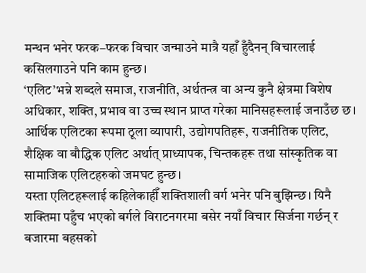मन्थन भनेर फरक–फरक विचार जन्माउने मात्रै यहाँ हुँदैनन् विचारलाई कसिलगाउने पनि काम हुन्छ।
‘एलिट’भन्ने शब्दले समाज, राजनीति, अर्थतन्त्र वा अन्य कुनै क्षेत्रमा विशेष अधिकार, शक्ति, प्रभाव वा उच्च स्थान प्राप्त गरेका मानिसहरूलाई जनाउँछ छ। आर्थिक एलिटका रूपमा ठूला व्यापारी, उद्योगपतिहरू, राजनीतिक एलिट, शैक्षिक वा बौद्धिक एलिट अर्थात् प्राध्यापक, चिन्तकहरू तथा सांस्कृतिक वा सामाजिक एलिटहरुको जमघट हुन्छ।
यस्ता एलिटहरूलाई कहिलेकाहीँ शक्तिशाली वर्ग भनेर पनि बुझिन्छ। यिनै शक्तिमा पहुँच भएको बर्गले विराटनगरमा बसेर नयाँ विचार सिर्जना गर्छन् र बजारमा बहसको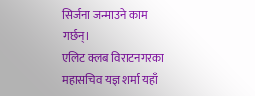सिर्जना जन्माउने काम गर्छन्।
एलिट क्लब विराटनगरका महासचिव यज्ञ शर्मा यहाँ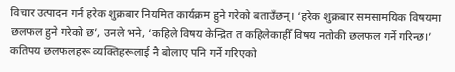विचार उत्पादन गर्न हरेक शुक्रबार नियमित कार्यक्रम हुने गरेको बताउँछन्। ‘हरेक शुक्रबार समसामयिक विषयमा छलफल हुने गरेको छ’, उनले भने, ‘कहिले विषय केन्द्रित त कहिलेकाहीँ विषय नतोकी छलफल गर्ने गरिन्छ।’
कतिपय छलफलहरू व्यक्तिहरूलाई नै बोलाए पनि गर्ने गरिएको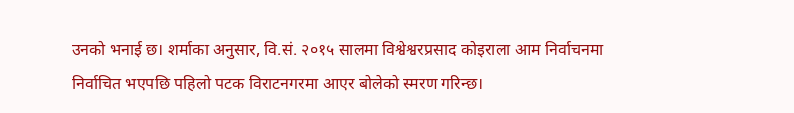उनको भनाई छ। शर्माका अनुसार, वि.सं. २०१५ सालमा विश्वेश्वरप्रसाद कोइराला आम निर्वाचनमा निर्वाचित भएपछि पहिलो पटक विराटनगरमा आएर बोलेको स्मरण गरिन्छ।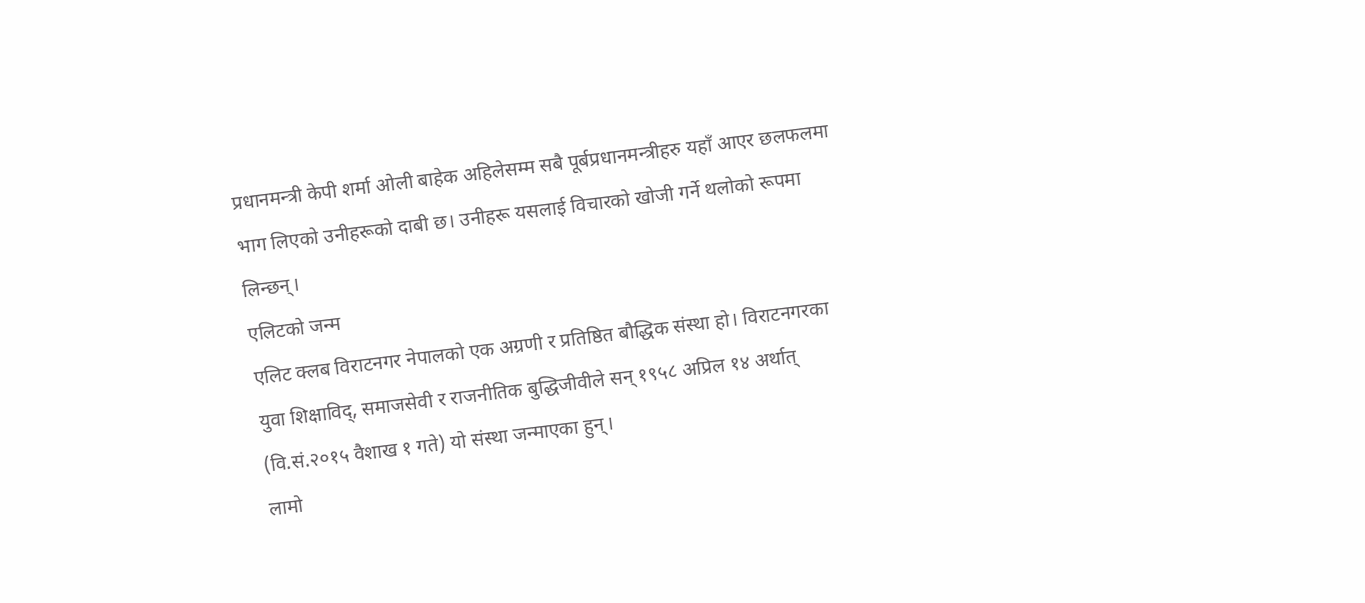प्रधानमन्त्री केपी शर्मा ओली बाहेक अहिलेसम्म सबै पूर्बप्रधानमन्त्रीहरु यहाँ आएर छलफलमा भाग लिएको उनीहरूको दाबी छ। उनीहरू यसलाई विचारको खोजी गर्ने थलोको रूपमा लिन्छन्।
एलिटको जन्म
एलिट क्लब विराटनगर नेपालको एक अग्रणी र प्रतिष्ठित बौद्धिक संस्था हो। विराटनगरका युवा शिक्षाविद्, समाजसेवी र राजनीतिक बुद्धिजीवीले सन् १९५८ अप्रिल १४ अर्थात् (वि.सं.२०१५ वैशाख १ गते) यो संस्था जन्माएका हुन्।
लामो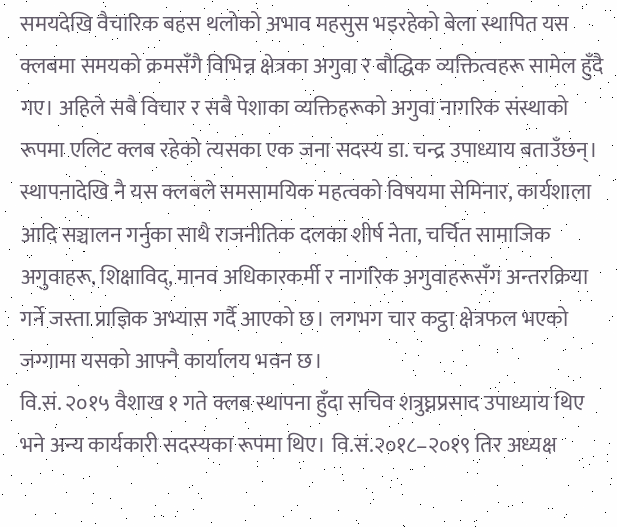समयदेखि वैचारिक बहस थलोको अभाव महसुस भइरहेको बेला स्थापित यस क्लबमा समयको क्रमसँगै विभिन्न क्षेत्रका अगुवा र बौद्धिक व्यक्तित्वहरू सामेल हुँदै गए। अहिले सबै विचार र सबै पेशाका व्यक्तिहरूको अगुवा नागरिक संस्थाको रूपमा एलिट क्लब रहेको त्यसका एक जना सदस्य डा. चन्द्र उपाध्याय बताउँछन्।
स्थापनादेखि नै यस क्लबले समसामयिक महत्वको विषयमा सेमिनार, कार्यशाला आदि सञ्चालन गर्नुका साथै राजनीतिक दलका शीर्ष नेता, चर्चित सामाजिक अगुवाहरू, शिक्षाविद्, मानव अधिकारकर्मी र नागरिक अगुवाहरूसँग अन्तरक्रिया गर्ने जस्ता प्राज्ञिक अभ्यास गर्दै आएको छ। लगभग चार कट्ठा क्षेत्रफल भएको जग्गामा यसको आफ्नै कार्यालय भवन छ।
वि.सं. २०१५ वैशाख १ गते क्लब स्थापना हुँदा सचिव शत्रुघ्नप्रसाद उपाध्याय थिए भने अन्य कार्यकारी सदस्यका रूपमा थिए। वि.सं.२०१८–२०१९ तिर अध्यक्ष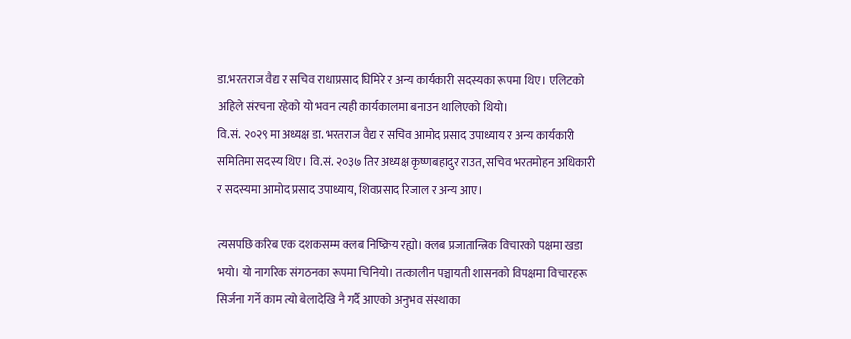डा.भरतराज वैद्य र सचिव राधाप्रसाद घिमिरे र अन्य कार्यकारी सदस्यका रूपमा थिए। एलिटको अहिले संरचना रहेको यो भवन त्यही कार्यकालमा बनाउन थालिएको थियो।
वि.सं. २०२९ मा अध्यक्ष डा. भरतराज वैद्य र सचिव आमोद प्रसाद उपाध्याय र अन्य कार्यकारी समितिमा सदस्य थिए। वि.सं. २०३७ तिर अध्यक्ष कृष्णबहादुर राउत, सचिव भरतमोहन अधिकारी र सदस्यमा आमोद प्रसाद उपाध्याय, शिवप्रसाद रिजाल र अन्य आए।

त्यसपछि करिब एक दशकसम्म क्लब निष्क्रिय रह्यो। क्लब प्रजातान्त्रिक विचारको पक्षमा खडा भयो। यो नागरिक संगठनका रूपमा चिनियो। तत्कालीन पञ्चायती शासनको विपक्षमा विचारहरू सिर्जना गर्ने काम त्यो बेलादेखि नै गर्दै आएको अनुभव संस्थाका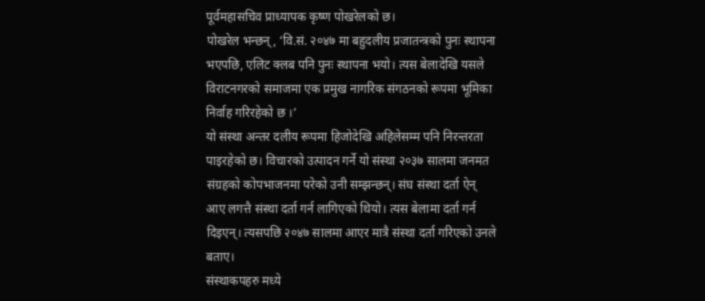पूर्वमहासचिव प्राध्यापक कृष्ण पोखरेलको छ।
पोखरेल भन्छन्, ‘वि.सं. २०४७ मा बहुदलीय प्रजातन्त्रको पुनः स्थापना भएपछि, एलिट क्लब पनि पुनः स्थापना भयो। त्यस बेलादेखि यसले विराटनगरको समाजमा एक प्रमुख नागरिक संगठनको रूपमा भूमिका निर्वाह गरिरहेको छ ।’
यो संस्था अन्तर दलीय रूपमा हिजोदेखि अहिलेसम्म पनि निरन्तरता पाइरहेको छ। विचारको उत्पादन गर्ने यो संस्था २०३७ सालमा जनमत संग्रहको कोपभाजनमा परेको उनी सम्झन्छन्। संघ संस्था दर्ता ऐन् आए लगत्तै संस्था दर्ता गर्न लागिएको थियो। त्यस बेलामा दर्ता गर्न दिइएन्। त्यसपछि २०४७ सालमा आएर मात्रै संस्था दर्ता गरिएको उनले बताए।
संस्थाकपहरु मध्ये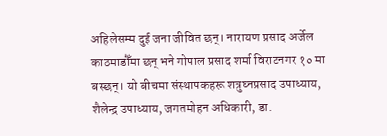अहिलेसम्म दुई जना जीवित छन्। नारायण प्रसाद अर्जेल काठमाडौँमा छन् भने गोपाल प्रसाद शर्मा विराटनगर १० मा बस्छन्। यो बीचमा संस्थापकहरू शत्रुघ्नप्रसाद उपाध्याय, शैलेन्द्र उपाध्याय, जगतमोहन अधिकारी, डा.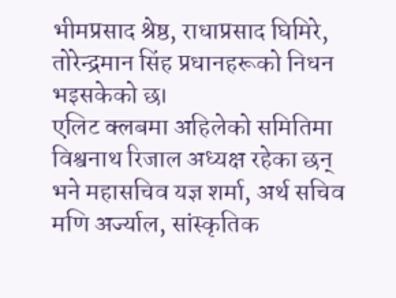भीमप्रसाद श्रेष्ठ, राधाप्रसाद घिमिरे, तोरेन्द्रमान सिंह प्रधानहरूको निधन भइसकेको छ।
एलिट क्लबमा अहिलेको समितिमा विश्वनाथ रिजाल अध्यक्ष रहेका छन् भने महासचिव यज्ञ शर्मा, अर्थ सचिव मणि अर्ज्याल, सांस्कृतिक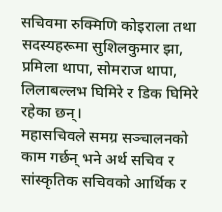सचिवमा रुक्मिणि कोइराला तथा सदस्यहरूमा सुशिलकुमार झा, प्रमिला थापा, सोमराज थापा, लिलाबल्लभ घिमिरे र डिक घिमिरे रहेका छन्।
महासचिवले समग्र सञ्चालनको काम गर्छन् भने अर्थ सचिव र सांस्कृतिक सचिवको आर्थिक र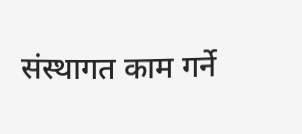संस्थागत काम गर्ने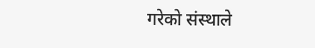गरेको संस्थाले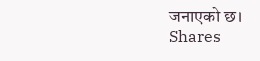जनाएको छ।
Shares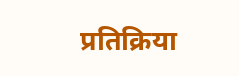प्रतिक्रिया